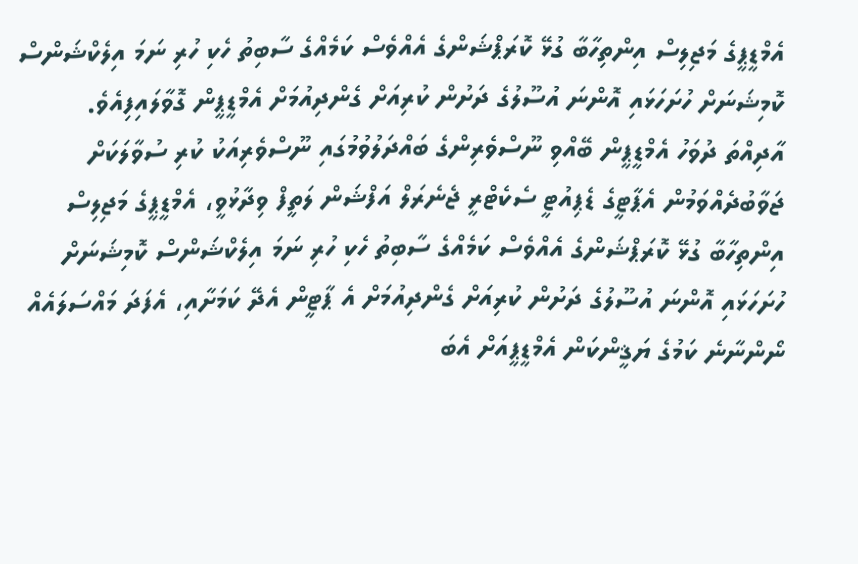އެމްޑީޕީގެ މަޖިލިސް އިންތިހާބާ ގުޅޭ ކޮރަޕްޝަންގެ އެއްވެސް ކަމެއްގެ ސާބިތު ހެކި ހުރި ނަމަ އިލެކްޝަންސް ކޮމިޝަނަށް ހުށަހަޅައި އޮންނަ އުސޫލުގެ ދަށުން ކުރިއަށް ގެންދިއުމަށް އެމްޑީޕީން ގޮވާލައިފިއެވެ.
އާދިއްތަ ދުވަހު އެމްޑީޕީން ބޭއްވި ނޫސްވެރިންގެ ބައްދަލުވުމުގައި ނޫސްވެރިއަކު ކުރި ސުވާލަކަށް ޖަވާބުދެއްވަމުން އެޕާޓީގެ ޑެޕިއުޓީ ސެކެޓްރީ ޖެނެރަލް އަފްޝަން ލަތީފް ވިދާޅުވީ، އެމްޑީޕީގެ މަޖިލިސް އިންތިހާބާ ގުޅޭ ކޮރަޕްޝަންގެ އެއްވެސް ކަމެއްގެ ސާބިތު ހެކި ހުރި ނަމަ އިލެކްޝަންސް ކޮމިޝަނަށް ހުށަހަޅައި އޮންނަ އުސޫލުގެ ދަށުން ކުރިއަށް ގެންދިއުމަށް އެ ޕާޓީން އެދޭ ކަމަށާއި، އެފަދަ މައްސަލައެއް ނޯންނާނެ ކަމުގެ ޔަޤީންކަން އެމްޑީޕީއަށް އެބަ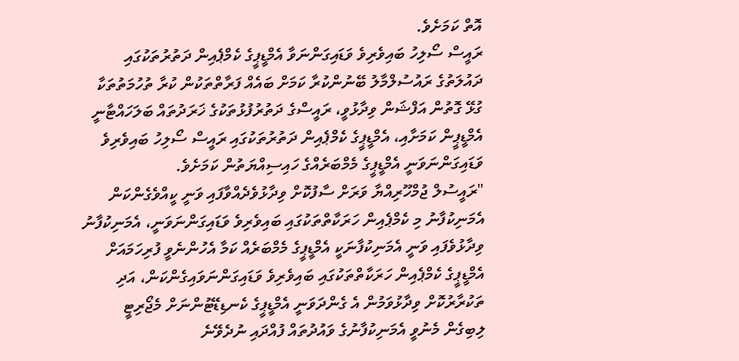އޮތް ކަމަށެވެ.
ރައީސް ސޯލިހު ބައިވެރިވެ ވަޑައިގަންނަވާ އެމްޑީޕީގެ ކެމްޕެއިން ދަތުރުތަކުގައި ދައުލަތުގެ ރައުސުލްމާލު ބޭނުންކުރާ ކަމަށް ބައެއް ފަރާތްތަކުން ކުރާ ތުހުމަތުތަކާ ގުޅޭ ގޮތުން އަފްޝަން ވިދާޅުވީ، ރައީސްގެ ދަތުރުފުޅުތަކުގެ ޚަރަދުތައް ބަލަހައްޓާނީ އެމްޑީޕީން ކަމަށާއި، އެމްޑީޕީގެ ކެމްޕެއިން ދަތުރުތަކުގައި ރައީސް ސޯލިހު ބައިވެރިވެ ވަޑައިގަންނަވަނީ އެމްޑީޕީގެ މެމްބަރެއްގެ ހައިސިއްޔަތުން ކަމަށެވެ.
"ރައީސުލް ޖުމްހޫރިއްޔާ ވަރަށް ސާފުކޮށް ވިދާޅުވެދެއްވާފައި ވަނީ ކީއްވެގެންކަން އެމަނިކުފާނު މި ކެމްޕެއިން ހަރަކާތްތަކުގައި ބައިވެރިވެ ވަޑައިގަންނަވަނީ، އެމަނިކުފާނު ވިދާޅުވެފައި ވަނީ އެމަނިކުފާނަކީ އެމްޑީޕީގެ މެމްބަރެއް ކަމާ އެހުންނެވީ ފުރިހަމައަށް އެމްޑީޕީގެ ކެމްޕެއިން ހަރަކާތްތަކުގައި ބައިވެރިވެ ވަޑައިގަންނަވައިގެންކަން، އަދި ތަކުރާރުކޮށް ވިދާޅުވަމުން އެ ގެންދަވަނީ އެމްޑީޕީގެ ކެނޑިޑޭޓުންނަށް މެޖޯރިޓީ ލިބިގެން މެނުވީ އެމަނިކުފާނުގެ ވައުދުތައް ފުއްދައި ނުދެވޭނެ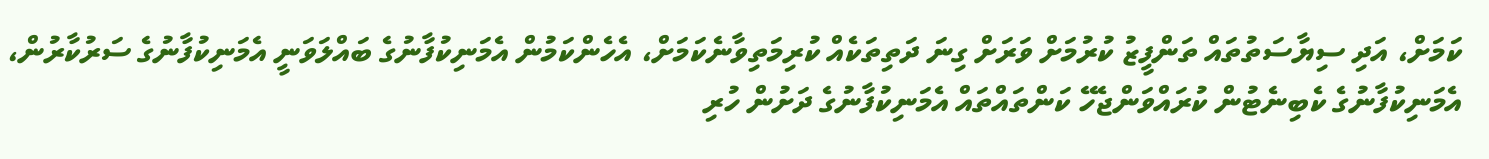ކަމަށް، އަދި ސިޔާސަތުތައް ތަންފީޒު ކުރުމަށް ވަރަށް ގިނަ ދަތިތަކެއް ކުރިމަތިވާނެކަމަށް، އެހެންކަމުން އެމަނިކުފާނުގެ ބައްލަވަނީ އެމަނިކުފާނުގެ ސަރުކާރުން، އެމަނިކުފާނުގެ ކެބިނެޓުން ކުރައްވަންޖެހޭ ކަންތައްތައް އެމަނިކުފާނުގެ ދަށުން ހުރި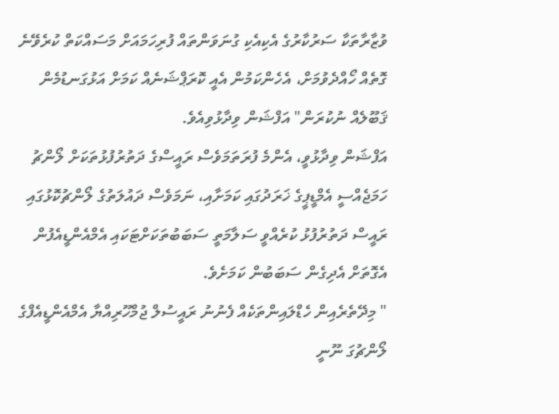ވުޒާރާތަކާ ސަރުކާރުގެ އެކިއެކި ގުނަވަންތައް ފުރިހަމައަށް މަސައްކަތް ކުރެވޭނެ ގޮތެއް ހޯއްދެވުމަށް، އެހެންކަމުން އެއީ ކޮރަޕްޝަނެއް ކަމަށް އަޅުގަނޑުމެން ޤަބޫލެއް ނުކުރަން" އަފްޝަން ވިދާޅުވިއެވެ.
އަފްޝަން ވިދާޅުވީ، އެންމެ ފުރަތަމަވެސް ރައީސްގެ ދަތުރުފުޅުތަކަށް ލޯންޗު ހަމަޖެއްސީ އެމްޑީޕީގެ ޚަރަދުގައި ކަމަށާއި، ނަމަވެސް ދައުލަތުގެ ލޯންޗުކޮޅުގައި ރައީސް ދަތުރުފުޅު ކުރެއްވީ ސަލާމަތީ ސަބަބުތަކަށްޓަކައި އެމްއެންޑީއެފުން އެގޮތަށް އެދިގެން ސަބަބުން ކަމަށެވެ.
" މިދޭތެރެއިން ހެޑްލައިންތަކެއް ފެނުނު ރައީސުލް ޖުމްހޫރިއްޔާ އެމްއެންޑީއެފްގެ ލޯންޗުގަ ނޫނީ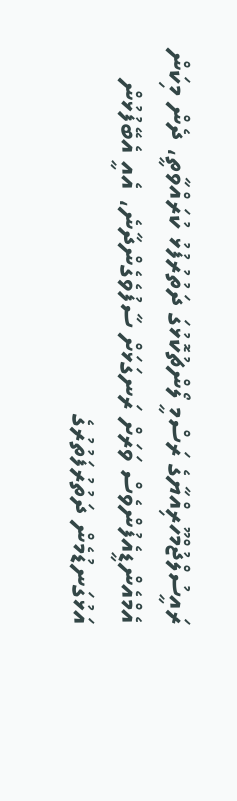ރައީސުލްޖުމްހޫރިއްޔާގެ ރަސްމީ ލޯންޗުކޮޅުގަ ދަތުރުފުޅު ކުރައްވާތީ، ދެން މިކަން އެމްއެންޑީއެފުންވެސް ވަރަށް ރަނގަޅަށް ސާފުވެގެންދާނެ، އެއީ އެބޭފުޅުން އަޅުގަނޑުމެން ދަތުރުފަތުރުގެ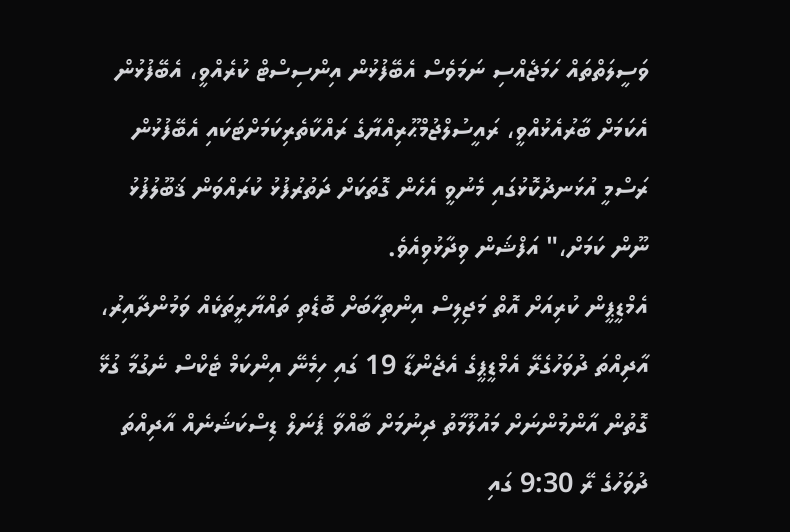ވަސީލަތްތައް ހަމަޖެއްސި ނަމަވެސް އެބޭފުޅުން އިންސިސްޓް ކުރެއްވީ، އެބޭފުޅުން އެކަމަށް ބާރުއެޅުއްވީ، ރައީސުލްޖުމްޙޫރިއްޔާގެ ރައްކާތެރިކަމަށްޓަކައި އެބޭފުޅުން ރަސްމީ އުޅަނދުކޮޅުގައި މެނުވީ އެހެން ގޮތަކަށް ދަތުރުފުޅު ކުރައްވަން ޤަބޫލުފުޅު ނޫން ކަމަށް،" އަފްޝަން ވިދާޅުވިއެވެ.
އެމްޑީޕީން ކުރިއަށް އޮތް މަޖިލިސް އިންތިހާބަށް ބޮޑެތި ތައްޔާރީތަކެއް ވަމުންދާއިރު، އާދިއްތަ ދުވަހުގެރޭ އެމްޑީޕީގެ އެޖެންޑާ 19 ގައި ހިމެނޭ އިންކަމް ޓެކްސް ނެގުމާ ގުޅޭ ގޮތުން އާންމުންނަށް މައުލޫމާތު ދިނުމަށް ބާއްވާ ޕެނަލް ޑިސްކަޝަނެއް އާދިއްތަ ދުވަހުގެ ރޭ 9:30 ގައި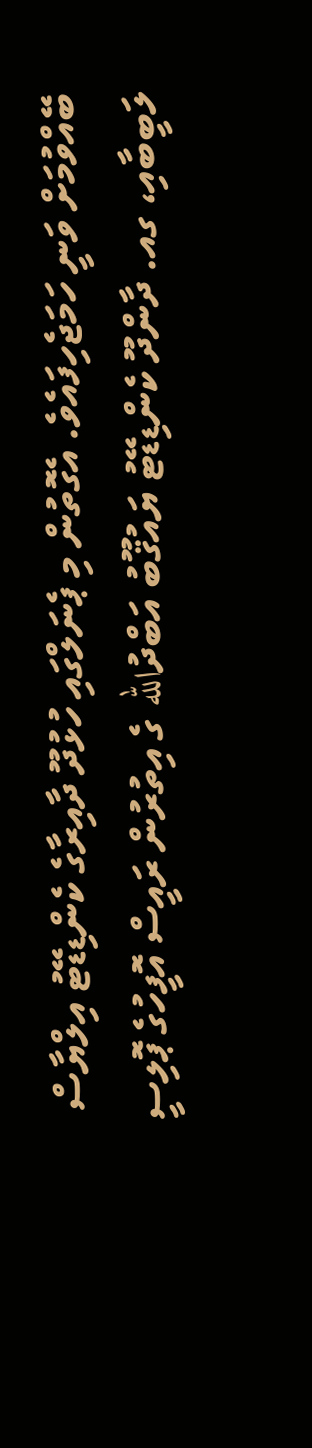ބޭއްވުމަށް ވަނީ ހަމަޖެހިފައެވެ. އެގޮތުން މި ޕެނަލްގައި ހުޅުދޫ ދާއިރާގެ ކެންޑިޑޭޓު އިލްޔާސް ލަބީބާއި، ގއ. ދާންދޫ ކެންޑިޑޭޓު ޔައުޤޫބު އަބްދުالله ގެ އިތުރުން ރައީސް އޮފީހުގެ ޕޮލިސީ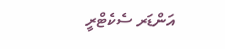އަންޑަރ ސެކެޓްރީ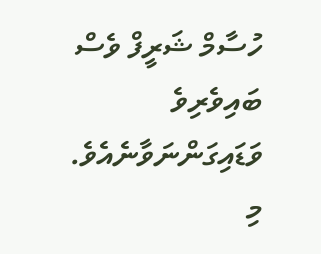ހުސާމް ޝަރީފް ވެސް ބައިވެރިވެ ވަޑައިގަންނަވާނެއެވެ.
މި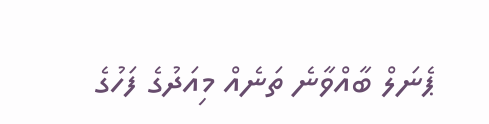ޕެނަލް ބާއްވާނެ ތަނެއް މިއަދުގެ ފަހުގެ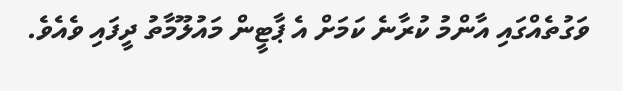ވަގުތެއްގައި އާންމު ކުރާނެ ކަމަށް އެ ޕާޓީން މައުލޫމާތު ދީފައި ވެއެވެ.